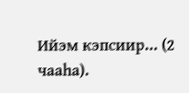Ийэм кэпсиир… (2 чааһа).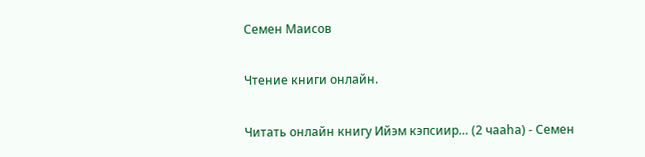Семен Маисов

Чтение книги онлайн.

Читать онлайн книгу Ийэм кэпсиир… (2 чааһа) - Семен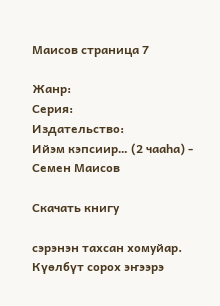Маисов страница 7

Жанр:
Серия:
Издательство:
Ийэм кэпсиир… (2 чааһа) - Семен Маисов

Скачать книгу

сэрэнэн тахсан хомуйар. Күөлбүт сорох эҥээрэ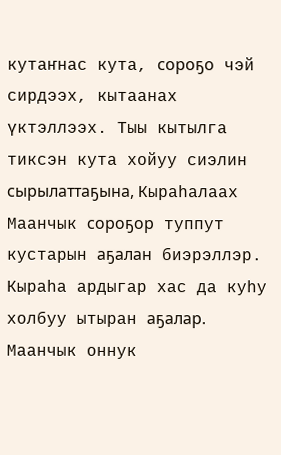кутаҥнас кута, сороҕо чэй сирдээх, кытаанах үктэллээх. Тыы кытылга тиксэн кута хойуу сиэлин сырылаттаҕына, Кыраһалаах Маанчык сороҕор туппут кустарын аҕалан биэрэллэр. Кыраһа ардыгар хас да куһу холбуу ытыран аҕалар. Маанчык оннук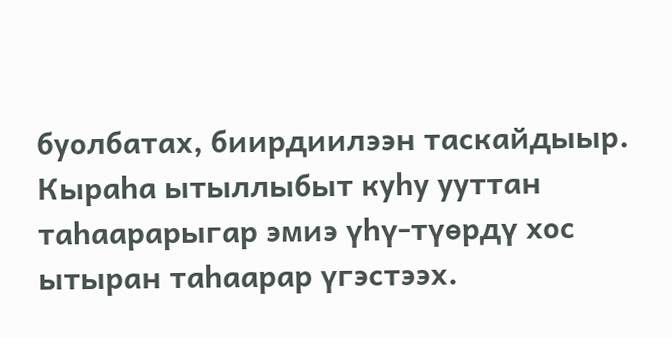буолбатах, биирдиилээн таскайдыыр. Кыраһа ытыллыбыт куһу ууттан таһаарарыгар эмиэ үһү-түөрдү хос ытыран таһаарар үгэстээх.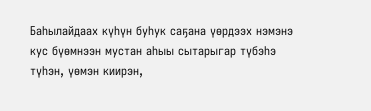Баһылайдаах күһүн буһук саҕана үөрдээх нэмэнэ кус бүөмнээн мустан аһыы сытарыгар түбэһэ түһэн, үөмэн киирэн,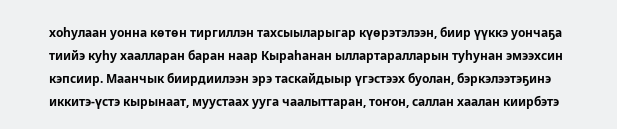хоһулаан уонна көтөн тиргиллэн тахсыыларыгар күөрэтэлээн, биир үүккэ уончаҕа тиийэ куһу хаалларан баран наар Кыраһанан ыллартаралларын туһунан эмээхсин кэпсиир. Маанчык биирдиилээн эрэ таскайдыыр үгэстээх буолан, бэркэлээтэҕинэ иккитэ-үстэ кырынаат, муустаах ууга чаалыттаран, тоҥон, саллан хаалан киирбэтэ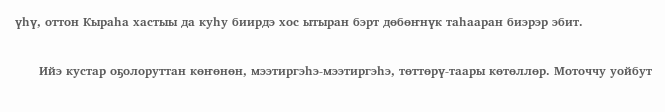үһү, оттон Кыраһа хастыы да куһу биирдэ хос ытыран бэрт дөбөҥнүк таһааран биэрэр эбит.

      Ийэ кустар оҕолоруттан көҥөнөн, мээтиргэһэ-мээтиргэһэ, төттөрү-таары көтөллөр. Моточчу уойбут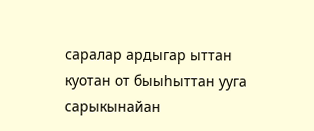саралар ардыгар ыттан куотан от быыһыттан ууга сарыкынайан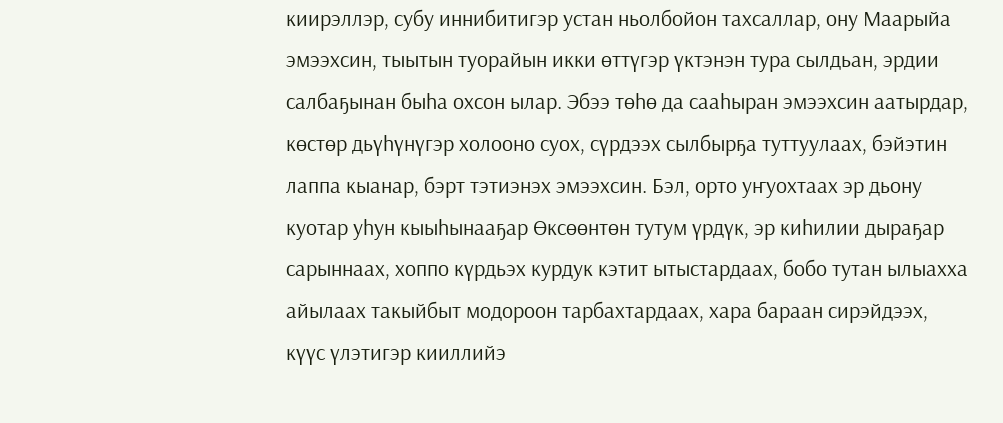киирэллэр, субу иннибитигэр устан ньолбойон тахсаллар, ону Маарыйа эмээхсин, тыытын туорайын икки өттүгэр үктэнэн тура сылдьан, эрдии салбаҕынан быһа охсон ылар. Эбээ төһө да сааһыран эмээхсин аатырдар, көстөр дьүһүнүгэр холооно суох, сүрдээх сылбырҕа туттуулаах, бэйэтин лаппа кыанар, бэрт тэтиэнэх эмээхсин. Бэл, орто уҥуохтаах эр дьону куотар уһун кыыһынааҕар Өксөөнтөн тутум үрдүк, эр киһилии дыраҕар сарыннаах, хоппо күрдьэх курдук кэтит ытыстардаах, бобо тутан ылыахха айылаах такыйбыт модороон тарбахтардаах, хара бараан сирэйдээх, күүс үлэтигэр кииллийэ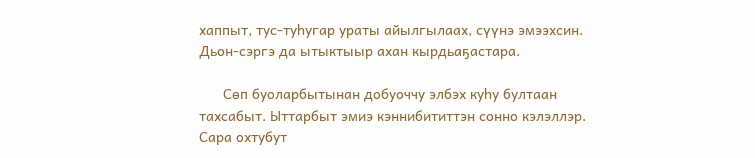хаппыт, тус-туһугар ураты айылгылаах, сүүнэ эмээхсин. Дьон-сэргэ да ытыктыыр ахан кырдьаҕастара.

      Сөп буоларбытынан добуоччу элбэх куһу бултаан тахсабыт. Ыттарбыт эмиэ кэннибититтэн сонно кэлэллэр. Сара охтубут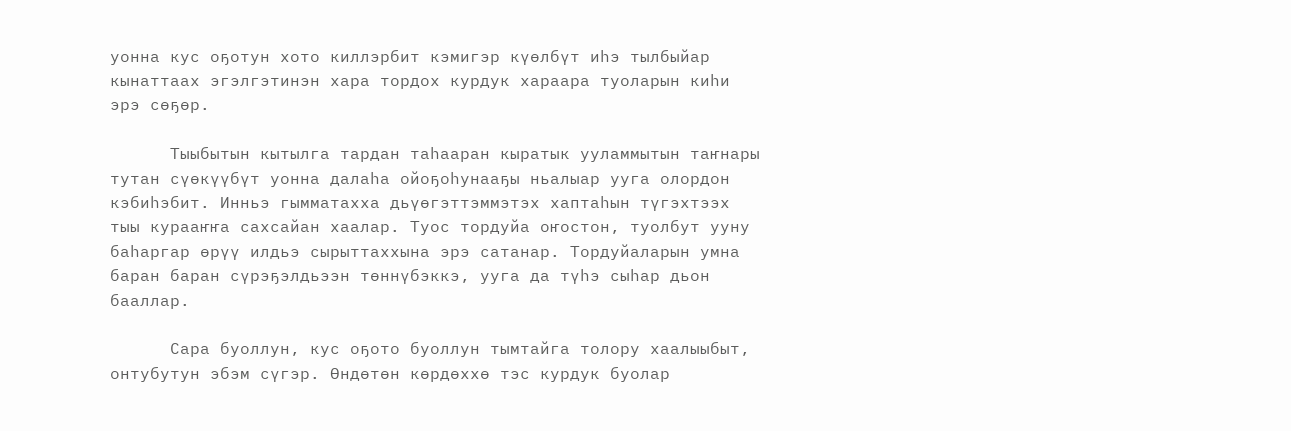уонна кус оҕотун хото киллэрбит кэмигэр күөлбүт иһэ тылбыйар кынаттаах эгэлгэтинэн хара тордох курдук хараара туоларын киһи эрэ сөҕөр.

      Тыыбытын кытылга тардан таһааран кыратык ууламмытын таҥнары тутан сүөкүүбүт уонна далаһа ойоҕоһунааҕы ньалыар ууга олордон кэбиһэбит. Инньэ гымматахха дьүөгэттэммэтэх хаптаһын түгэхтээх тыы курааҥҥа сахсайан хаалар. Туос тордуйа оҥостон, туолбут ууну баһаргар өрүү илдьэ сырыттаххына эрэ сатанар. Тордуйаларын умна баран баран сүрэҕэлдьээн төннүбэккэ, ууга да түһэ сыһар дьон бааллар.

      Сара буоллун, кус оҕото буоллун тымтайга толору хаалыыбыт, онтубутун эбэм сүгэр. Өндөтөн көрдөххө тэс курдук буолар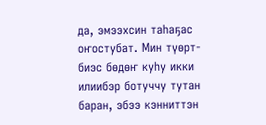да, эмээхсин таһаҕас оҥостубат. Мин түөрт-биэс бөдөҥ куһу икки илиибэр ботуччу тутан баран, эбээ кэнниттэн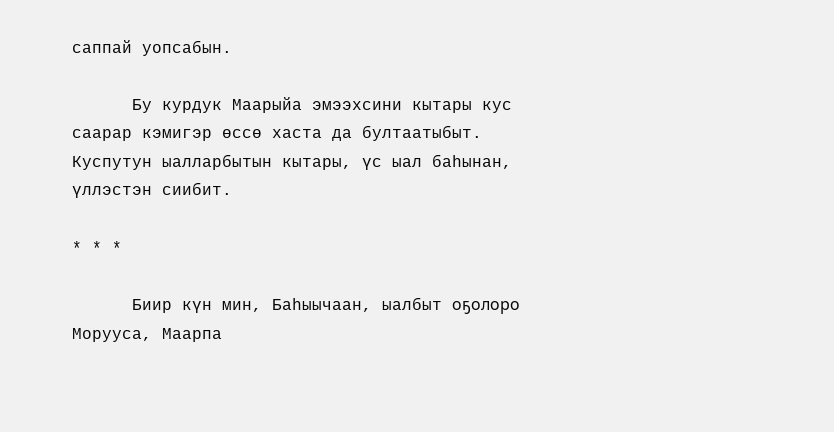саппай уопсабын.

      Бу курдук Маарыйа эмээхсини кытары кус саарар кэмигэр өссө хаста да бултаатыбыт. Куспутун ыалларбытын кытары, үс ыал баһынан, үллэстэн сиибит.

* * *

      Биир күн мин, Баһыычаан, ыалбыт оҕолоро Морууса, Маарпа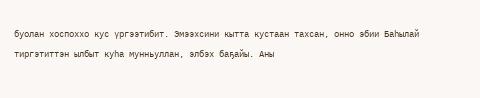буолан хоспоххо кус үргээтибит. Эмээхсини кытта кустаан тахсан, онно эбии Баһылай тиргэтиттэн ылбыт куһа мунньуллан, элбэх баҕайы. Аны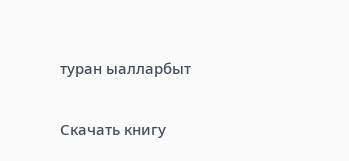туран ыалларбыт

Скачать книгу